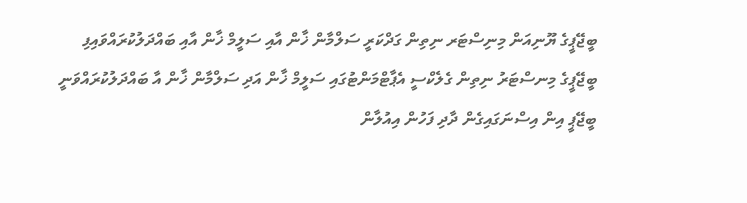ބީޖޭޕީގެ ޔޫނިއަން މިނިސްޓަރ ނިތިން ގަދްކަރީ ސަލްމާން ޚާން އާއި ސަލީމް ޚާން އާއި ބައްދަލުކުރައްވައިފި
ބީޖޭޕީގެ މިނސްޓަރު ނިތިން ގެލެކްސީ އެޕާޓްމަންޓުގައި ސަލީމް ޚާން އަދި ސަލްމާން ޚާން އާ ބައްދަލުކުރައްވަނީ
ބީޖޭޕީ އިން އިސްނަގައިގެން ދާދި ފަހުން އިއުލާން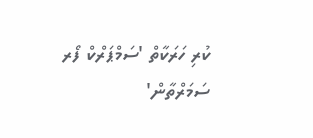ކުރި ހަރަކާތް 'ސަމްޕަރްކް ފޯރ ސަމަރްތާން'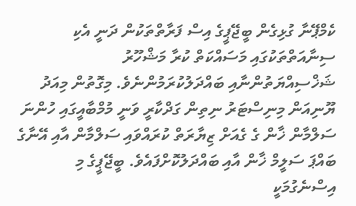ކެމްޕޭނާ ގުޅިގެން ބީޖޭޕީގެ އިސް ފަރާތްތަކުން ދަނީ އެކި ސިނާއަތްތަކުގައި މަސައްކަތް ކުރާ މަޝްހޫރު ޝަޚްސިއްޔަތުންނާއި ބައްދަލުކުރަމުންނެވެ. މިގޮތުން މިއަދު ޔޫނިއަން މިނިސްޓަރު ނިތިން ގަދްކާރީ ވަނީ މުމްބާއީގައި ހުންނަ ސަލްމާން ޚާން ގެ ގެއަށް ޒިޔާރަތް ކުރައްވައި ސަލްމާން އާއި އޭނާގެ ބައްޕަ ސަލީމް ޚާން އާއި ބައްދަލުކޮށްފައެވެ. ބީޖޭޕީގެ މި އިސްނެގުމަކީ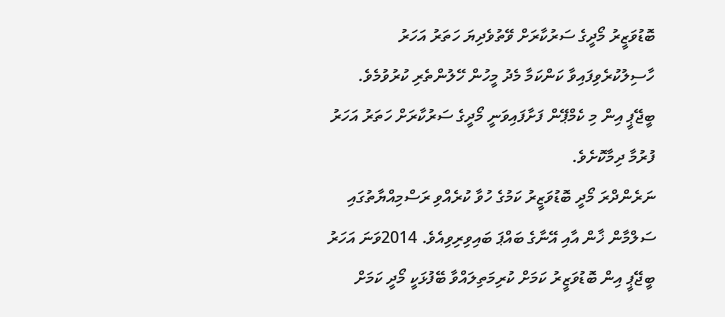ބޮޑުވަޒީރު މޯދީގެ ސަރުކާރަށް ވޭތުވެދިޔަ ހަތަރު އަހަރު ހާސިލުކުރެވިފައިވާ ކަންކަމާ މެދު މީހުން ހޭލުންތެރި ކުރުވުމެވެ.
ބީޖޭޕީ އިން މި ކެމްޕޭން ފަށާފައިވަނީ މޯދީގެ ސަރުކާރަށް ހަތަރު އަހަރު ފުރުމާ ދިމާކޮށެވެ.
ނަރެންދްރަ މޯދީ ބޮޑުވަޒީރު ކަމުގެ ހުވާ ކުރެއްވި ރަސްމިއްޔާތުގައި ސަލްމާން ޚާން އާއި އޭނާގެ ބައްޕަ ބައިވިރިވިއެވެ. 2014ވަނަ އަހަރު ބީޖޭޕީ އިން ބޮޑުވަޒީރު ކަމަށް ކުރިމަތިލައްވާ ބޭފުޅަކީ މޯދީ ކަމަށް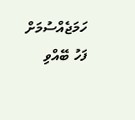ހަމަޖެއްސުމަށް ފަހު ބޭއްވި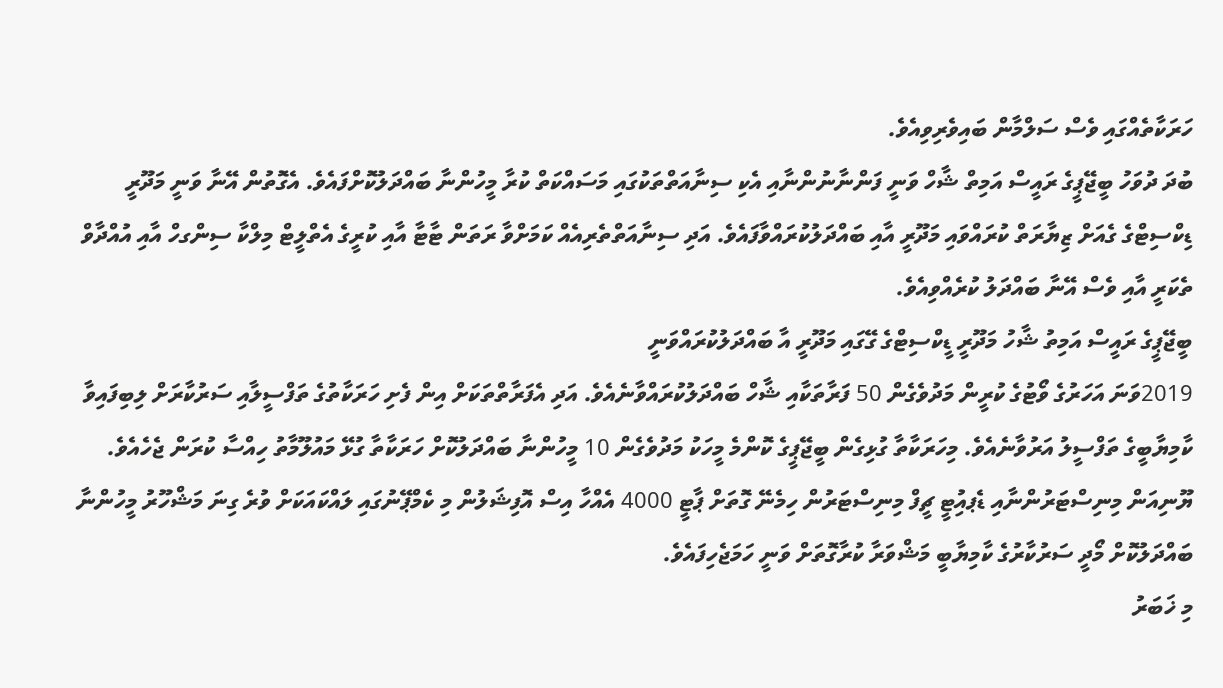ހަރަކާތެއްގައި ވެސް ސަލްމާން ބައިވެރިވިއެވެ.
ބުދަ ދުވަހު ބީޖޭޕީގެ ރައީސް އަމިތް ޝާހް ވަނީ ފަންނާނުންނާއި އެކި ސިނާއަތްތަކުގައި މަސައްކަތް ކުރާ މީހުންނާ ބައްދަލުކޮށްފައެވެ. އެގޮތުން އޭނާ ވަނީ މަދޫރީ ޑިކްސިޓްގެ ގެއަށް ޒިޔާރަތް ކުރައްވައި މަދޫރީ އާއި ބައްދަލުކުރައްވާފައެވެ. އަދި ސިނާއަތްތެރިއެއް ކަމަށްވާ ރަތަން ޓާޓާ އާއި ކުރީގެ އެތްލީޓް މިލްކާ ސިންގހް އާއި އުއްދާވް ތެކަރީ އާއި ވެސް އޭނާ ބައްދަލު ކުރެއްވިއެވެ.
ބީޖޭޕީގެ ރައީސް އަމިތު ޝާހު މަދޫރީ ޑީކްސިޓްގެ ގޭގައި މަދޫރީ އާ ބައްދަލުކުރައްވަނީ
2019ވަނަ އަހަރުގެ ވޯޓުގެ ކުރީން މަދުވެގެން 50 ފަރާތަކާއި ޝާހް ބައްދަލުކުރައްވާނެއެވެ. އަދި އެފަރާތްތަކަށް އިން ފެށި ހަރަކާތުގެ ތަފްސީލާއި ސަރުކާރަށް ލިބިފައިވާ ކާމިޔާބީގެ ތަފްސީލު އަރުވާނެއެވެ. މިހަރަކާތާ ގުޅިގެން ބީޖޭޕީގެ ކޮންމެ މީހަކު މަދުވެގެން 10 މީހުންނާ ބައްދަލުކޮށް ހަރަކާތާ ގުޅޭ މައުލޫމާތު ހިއްސާ ކުރަން ޖެހެއެވެ.
ޔޫނިއަން މިނިސްޓަރުންނާއި ޑެޕއިުޓީ ޗީފް މިނިސްޓަރުން ހިމެނޭ ގޮތަށް ޕާޓީ 4000 އެއްހާ އިސް އޮފިޝަލުން މި ކެމްޕޭނުގައި ލައްކައަކަށް ވުރެ ގިނަ މަޝްހޫރު މީހުންނާ ބައްދަލުކޮށް މޯދީ ސަރުކާރުގެ ކާމިޔާބީ މަޝްވަރާ ކުރާގޮތަށް ވަނީ ހަމަޖެހިފައެވެ.
މި ޚަބަރު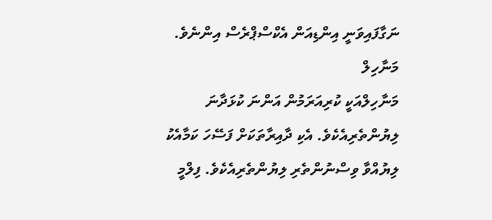ނަގާފައިވަނީ އިންޑިއަން އެކްސްޕްރެސް އިންނެވެ.
މަނާހިލް
މަނާހިލްއަކީ ކުރިއަރަމުން އަންނަ ކުޅަދާނަ ލިޔުންތެރިއެކެވެ. އެކި ދާއިރާތަކަށް ފަސޭހަ ކަމާއެކު ލިޔުއްވާ ވިސްނުންތެރި ލިޔުންތެރިއެކެވެ. ފިލްމީ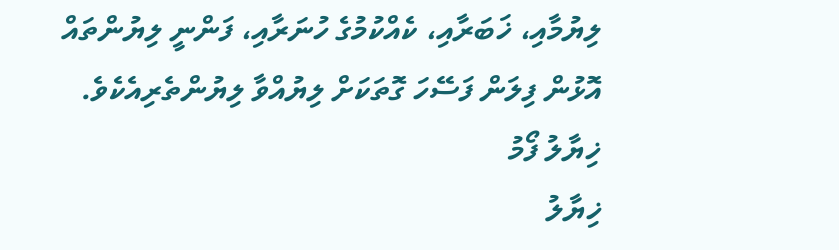ލިޔުމާއި، ޚަބަރާއި، ކެއްކުމުގެ ހުނަރާއި، ފަންނީ ލިޔުންތައް އޮޅުން ފިލަން ފަސޭހަ ގޮތަކަށް ލިޔުއްވާ ލިޔުންތެރިއެކެވެ.
ޚިޔާލު ފޯމު
ޚިޔާލު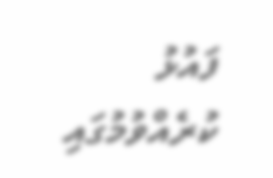ފައުޅު ކުރެއްވުމުގައި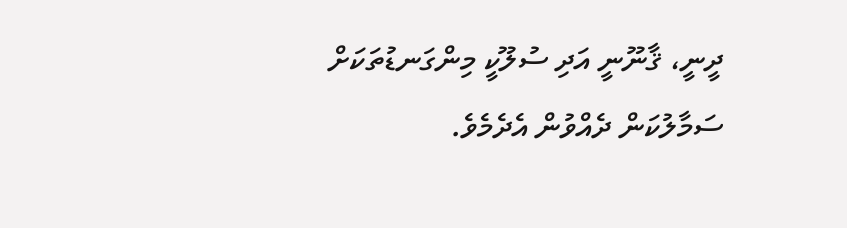ދީނީ، ޤާނޫނީ އަދި ސުލޫކީ މިންގަނޑުތަކަށް ސަމާލުކަން ދެއްވުން އެދެމެވެ.